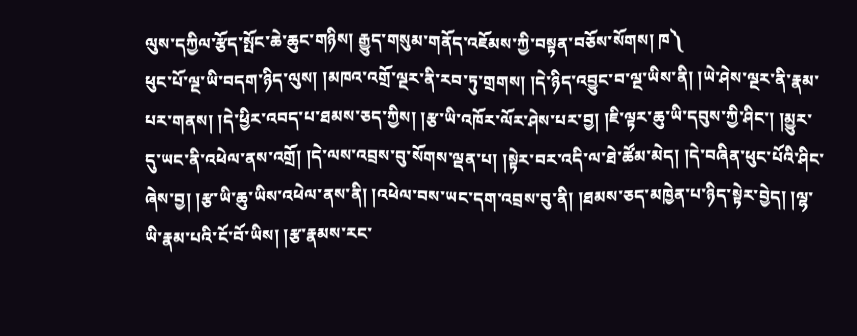ལུས་དཀྱིལ་རྩོད་སྤོང་ཆེ་ཆུང་གཉིས། རྒྱུད་གསུམ་གནོད་འཇོམས་ཀྱི་བསྟན་བཅོས་སོགས། ཁ༽
ཕུང་པོ་ལྔ་ཡི་བདག་ཉིད་ལུས། །མཁའ་འགྲོ་ལྔར་ནི་རབ་ཏུ་གྲགས། །དེ་ཉིད་འབྱུང་བ་ལྔ་ཡིས་ནི། །ཡེ་ཤེས་ལྔར་ནི་རྣམ་པར་གནས། །དེ་ཕྱིར་འབད་པ་ཐམས་ཅད་ཀྱིས། །རྩ་ཡི་འཁོར་ལོར་ཤེས་པར་བྱ། །ཇི་ལྟར་ཆུ་ཡི་དབུས་ཀྱི་ཤིང་། །མྱུར་དུ་ཡང་ནི་འཕེལ་ནས་འགྲོ། །དེ་ལས་འབྲས་བུ་སོགས་ལྡན་པ། །སྟེར་བར་འདི་ལ་ཐེ་ཚོམ་མེད། །དེ་བཞིན་ཕུང་པོའི་ཤིང་ཞེས་བྱ། །རྩ་ཡི་ཆུ་ཡིས་འཕེལ་ནས་ནི། །འཕེལ་བས་ཡང་དག་འབྲས་བུ་ནི། །ཐམས་ཅད་མཁྱེན་པ་ཉིད་སྟེར་བྱེད། །ལྷ་ཡི་རྣམ་པའི་ངོ་བོ་ཡིས། །རྩ་རྣམས་རང་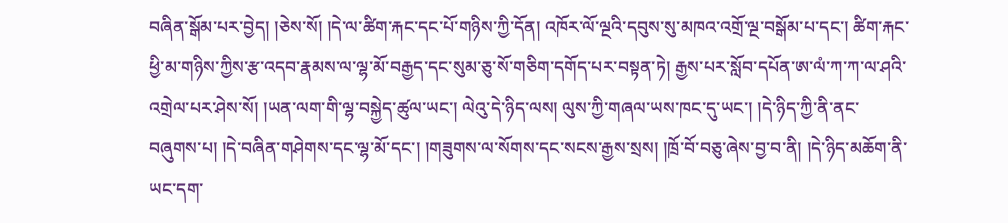བཞིན་སྒོམ་པར་བྱེད། །ཅེས་སོ། །དེ་ལ་ཚིག་རྐང་དང་པོ་གཉིས་ཀྱི་དོན། འཁོར་ལོ་ལྔའི་དབུས་སུ་མཁའ་འགྲོ་ལྔ་བསྒོམ་པ་དང་། ཚིག་རྐང་ཕྱི་མ་གཉིས་ཀྱིས་རྩ་འདབ་རྣམས་ལ་ལྷ་མོ་བརྒྱད་དང་སུམ་ཅུ་སོ་གཅིག་དགོད་པར་བསྟན་ཏེ། རྒྱས་པར་སློབ་དཔོན་ཨ་ལཾ་ཀ་ཀ་ལ་ཤའི་འགྲེལ་པར་ཤེས་སོ། །ཡན་ལག་གི་ལྷ་བསྐྱེད་ཚུལ་ཡང་། ལེའུ་དེ་ཉིད་ལས། ལུས་ཀྱི་གཞལ་ཡས་ཁང་དུ་ཡང་། །དེ་ཉིད་ཀྱི་ནི་ནང་བཞུགས་པ། །དེ་བཞིན་གཤེགས་དང་ལྷ་མོ་དང་། །གཟུགས་ལ་སོགས་དང་སངས་རྒྱས་སྲས། །ཁྲོ་བོ་བཅུ་ཞེས་བྱ་བ་ནི། །དེ་ཉིད་མཆོག་ནི་ཡང་དག་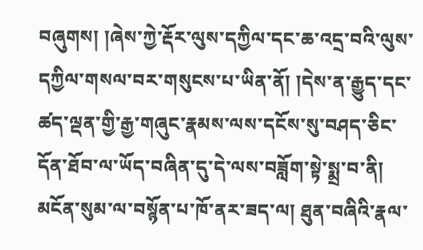བཞུགས། །ཞེས་ཀྱེ་རྡོར་ལུས་དཀྱིལ་དང་ཆ་འདྲ་བའི་ལུས་དཀྱིལ་གསལ་བར་གསུངས་པ་ཡིན་ནོ། །དེས་ན་རྒྱུད་དང་ཚད་ལྡན་གྱི་རྒྱ་གཞུང་རྣམས་ལས་དངོས་སུ་བཤད་ཅིང་དོན་ཐོབ་ལ་ཡོད་བཞིན་དུ་དེ་ལས་བཟློག་སྟེ་སྨྲ་བ་ནི། མངོན་སུམ་ལ་བསྙོན་པ་ཁོ་ནར་ཟད་ལ། ཐུན་བཞིའི་རྣལ་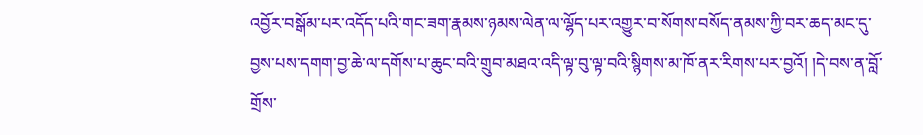འབྱོར་བསྒོམ་པར་འདོད་པའི་གང་ཟག་རྣམས་ཉམས་ལེན་ལ་ལྷོད་པར་འགྱུར་བ་སོགས་བསོད་ནམས་ཀྱི་བར་ཆད་མང་དུ་བྱས་པས་དགག་བྱ་ཆེ་ལ་དགོས་པ་ཆུང་བའི་གྲུབ་མཐའ་འདི་ལྟ་བུ་ལྟ་བའི་སྙིགས་མ་ཁོ་ནར་རིགས་པར་བྱའོ། །དེ་བས་ན་བློ་གྲོས་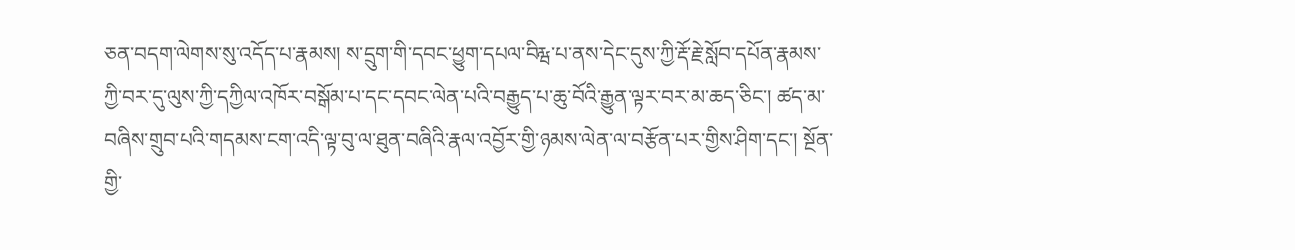ཅན་བདག་ལེགས་སུ་འདོད་པ་རྣམས། ས་དྲུག་གི་དབང་ཕྱུག་དཔལ་བིརྺ་པ་ནས་དེང་དུས་ཀྱི་རྡོ་རྗེ་སློབ་དཔོན་རྣམས་ཀྱི་བར་དུ་ལུས་ཀྱི་དཀྱིལ་འཁོར་བསྒོམ་པ་དང་དབང་ལེན་པའི་བརྒྱུད་པ་ཆུ་བོའི་རྒྱུན་ལྟར་བར་མ་ཆད་ཅིང་། ཚད་མ་བཞིས་གྲུབ་པའི་གདམས་ངག་འདི་ལྟ་བུ་ལ་ཐུན་བཞིའི་རྣལ་འབྱོར་གྱི་ཉམས་ལེན་ལ་བརྩོན་པར་གྱིས་ཤིག་དང་། སྔོན་གྱི་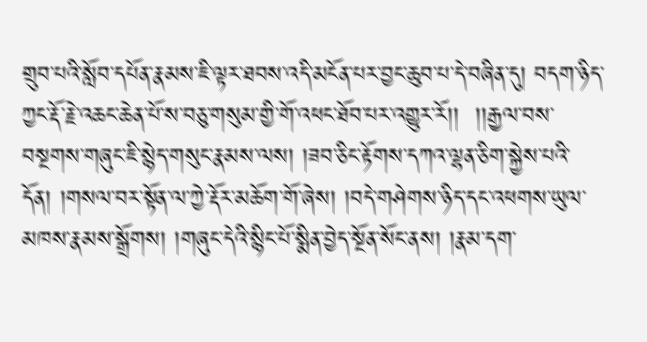གྲུབ་པའི་སློབ་དཔོན་རྣམས་ཇི་ལྟར་ཐབས་འདི་མངོན་པར་བྱང་ཆུབ་པ་དེ་བཞིན་དུ། བདག་ཉིད་ཀྱང་རྡོ་རྗེ་འཆང་ཆེན་པོ་ས་བཅུ་གསུམ་གྱི་གོ་འཕང་ཐོབ་པར་འགྱུར་རོ།།  །།རྒྱལ་བས་བསྔགས་གཞུང་ཇི་སྙེད་གསུང་རྣམས་ལས། །ཟབ་ཅིང་རྟོགས་དཀའ་ལྷན་ཅིག་སྐྱེས་པའི་དོན། །གསལ་བར་སྟོན་ལ་ཀྱེ་རྡོར་མཆོག་གོ་ཞེས། །བདེ་གཤེགས་ཉིད་དང་འཕགས་ཡུལ་མཁས་རྣམས་སྒྲོགས། །གཞུང་དེའི་སྙིང་པོ་སྨིན་བྱེད་སྔོན་སོང་ནས། །རྣམ་དག་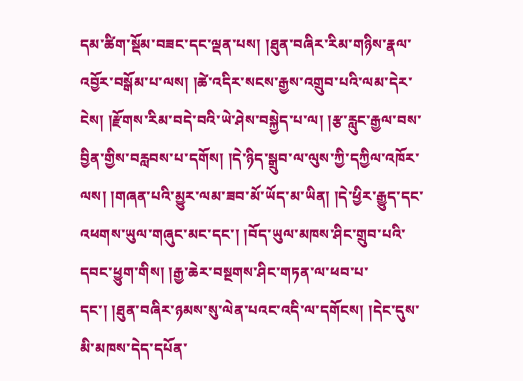དམ་ཚིག་སྡོམ་བཟང་དང་ལྡན་པས། །ཐུན་བཞིར་རིམ་གཉིས་རྣལ་འབྱོར་བསྒོམ་པ་ལས། །ཚེ་འདིར་སངས་རྒྱས་འགྲུབ་པའི་ལམ་དེར་ངེས། །རྫོགས་རིམ་བདེ་བའི་ཡེ་ཤེས་བསྐྱེད་པ་ལ། །རྩ་རླུང་རྒྱལ་བས་བྱིན་གྱིས་བརླབས་པ་དགོས། །དེ་ཉིད་སྒྲུབ་ལ་ལུས་ཀྱི་དཀྱིལ་འཁོར་ལས། །གཞན་པའི་མྱུར་ལམ་ཟབ་མོ་ཡོད་མ་ཡིན། །དེ་ཕྱིར་རྒྱུད་དང་འཕགས་ཡུལ་གཞུང་མང་དང་། །བོད་ཡུལ་མཁས་ཤིང་གྲུབ་པའི་དབང་ཕྱུག་གིས། །རྒྱ་ཆེར་བསྔགས་ཤིང་གཏན་ལ་ཕབ་པ་དང་། །ཐུན་བཞིར་ཉམས་སུ་ལེན་པའང་འདི་ལ་དགོངས། །དེང་དུས་མི་མཁས་དེད་དཔོན་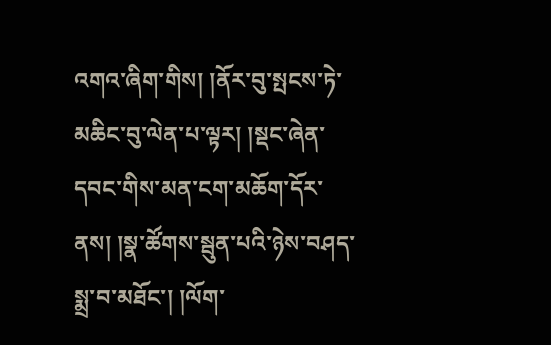འགའ་ཞིག་གིས། །ནོར་བུ་སྤངས་ཏེ་མཆིང་བུ་ལེན་པ་ལྟར། །སྡང་ཞེན་དབང་གིས་མན་ངག་མཆོག་དོར་ནས། །སྣ་ཚོགས་སྦུན་པའི་ཉེས་བཤད་སྨྲ་བ་མཐོང་། །ལོག་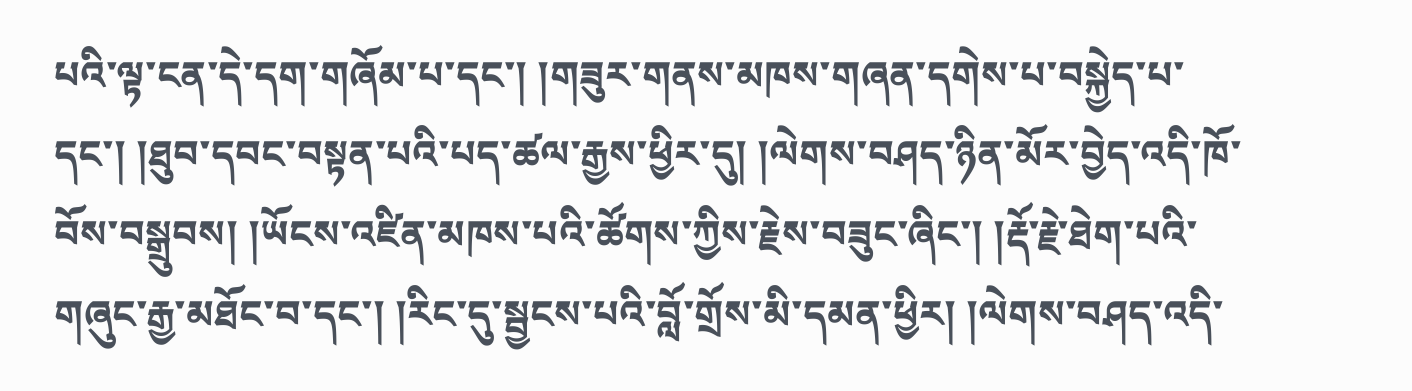པའི་ལྟ་ངན་དེ་དག་གཞོམ་པ་དང་། །གཟུར་གནས་མཁས་གཞན་དགེས་པ་བསྐྱེད་པ་དང་། །ཐུབ་དབང་བསྟན་པའི་པད་ཚལ་རྒྱས་ཕྱིར་དུ། །ལེགས་བཤད་ཉིན་མོར་བྱེད་འདི་ཁོ་བོས་བསྒྲུབས། །ཡོངས་འཛིན་མཁས་པའི་ཚོགས་ཀྱིས་རྗེས་བཟུང་ཞིང་། །རྡོ་རྗེ་ཐེག་པའི་གཞུང་རྒྱ་མཐོང་བ་དང་། །རིང་དུ་སྦྱངས་པའི་བློ་གྲོས་མི་དམན་ཕྱིར། །ལེགས་བཤད་འདི་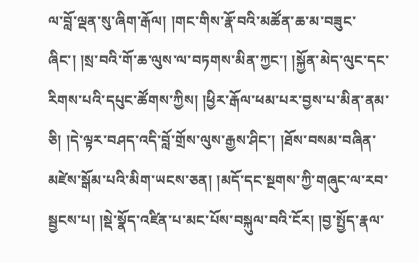ལ་བློ་ལྡན་སུ་ཞིག་རྒོལ། །གང་གིས་རྣོ་བའི་མཚོན་ཆ་མ་བཟུང་ཞིང་། །སྲ་བའི་གོ་ཆ་ལུས་ལ་བཏགས་མིན་ཀྱང་། །སྐྱོན་མེད་ལུང་དང་རིགས་པའི་དཔུང་ཚོགས་ཀྱིས། །ཕྱིར་རྒོལ་ཕམ་པར་བྱས་པ་མིན་ནམ་ཅི། །དེ་ལྟར་བཤད་འདི་བློ་གྲོས་ལུས་རྒྱས་ཤིང་། །ཐོས་བསམ་བཞིན་མཛེས་སྒོམ་པའི་མིག་ཡངས་ཅན། །མདོ་དང་སྔགས་ཀྱི་གཞུང་ལ་རབ་སྦྱངས་པ། །སྡེ་སྣོད་འཛིན་པ་མང་པོས་བསྐུལ་བའི་ངོར། །བྱ་སྤྱོད་རྣལ་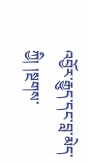འབྱོར་རྒྱུད་དང་བླ་མེད་ཀྱི། །སྔགས་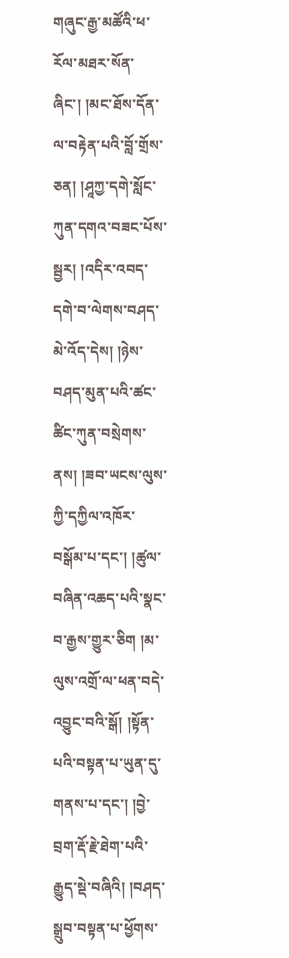གཞུང་རྒྱ་མཚོའི་ཕ་རོལ་མཐར་སོན་ཞིང་། །མང་ཐོས་དོན་ལ་བརྟེན་པའི་བློ་གྲོས་ཅན། །ཤཱཀྱ་དགེ་སློང་ཀུན་དགའ་བཟང་པོས་སྦྱར། །འདིར་འབད་དགེ་བ་ལེགས་བཤད་མེ་འོད་དེས། །ཉེས་བཤད་མུན་པའི་ཚང་ཚིང་ཀུན་བསྲེགས་ནས། །ཟབ་ཡངས་ལུས་ཀྱི་དཀྱིལ་འཁོར་བསྒོམ་པ་དང་། །ཚུལ་བཞིན་འཆད་པའི་སྣང་བ་རྒྱས་གྱུར་ཅིག །མ་ལུས་འགྲོ་ལ་ཕན་བདེ་འབྱུང་བའི་སྒོ། །སྟོན་པའི་བསྟན་པ་ཡུན་དུ་གནས་པ་དང་། །བྱེ་བྲག་རྡོ་རྗེ་ཐེག་པའི་རྒྱུད་སྡེ་བཞིའི། །བཤད་སྒྲུབ་བསྟན་པ་ཕྱོགས་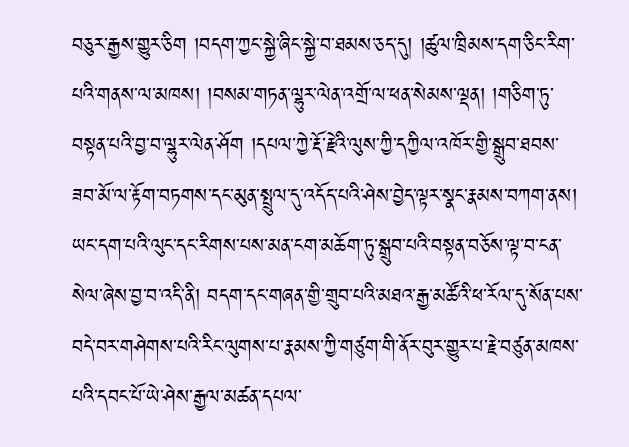བཅུར་རྒྱས་གྱུར་ཅིག །བདག་ཀྱང་སྐྱེ་ཞིང་སྐྱེ་བ་ཐམས་ཅད་དུ། །ཚུལ་ཁྲིམས་དག་ཅིང་རིག་པའི་གནས་ལ་མཁས། །བསམ་གཏན་ལྷུར་ལེན་འགྲོ་ལ་ཕན་སེམས་ལྡན། །གཅིག་ཏུ་བསྟན་པའི་བྱ་བ་ལྷུར་ལེན་ཤོག །དཔལ་ཀྱེ་རྡོ་རྗེའི་ལུས་ཀྱི་དཀྱིལ་འཁོར་གྱི་སྒྲུབ་ཐབས་ཟབ་མོ་ལ་རྟོག་བཏགས་དང་མུན་སྤྲུལ་དུ་འདོད་པའི་ཤེས་བྱེད་ལྟར་སྣང་རྣམས་བཀག་ནས། ཡང་དག་པའི་ལུང་དང་རིགས་པས་མན་ངག་མཆོག་ཏུ་སྒྲུབ་པའི་བསྟན་བཅོས་ལྟ་བ་ངན་སེལ་ཞེས་བྱ་བ་འདི་ནི། བདག་དང་གཞན་གྱི་གྲུབ་པའི་མཐའ་རྒྱ་མཚོའི་ཕ་རོལ་དུ་སོན་པས་བདེ་བར་གཤེགས་པའི་རིང་ལུགས་པ་རྣམས་ཀྱི་གཙུག་གི་ནོར་བུར་གྱུར་པ་རྗེ་བཙུན་མཁས་པའི་དབང་པོ་ཡེ་ཤེས་རྒྱལ་མཚན་དཔལ་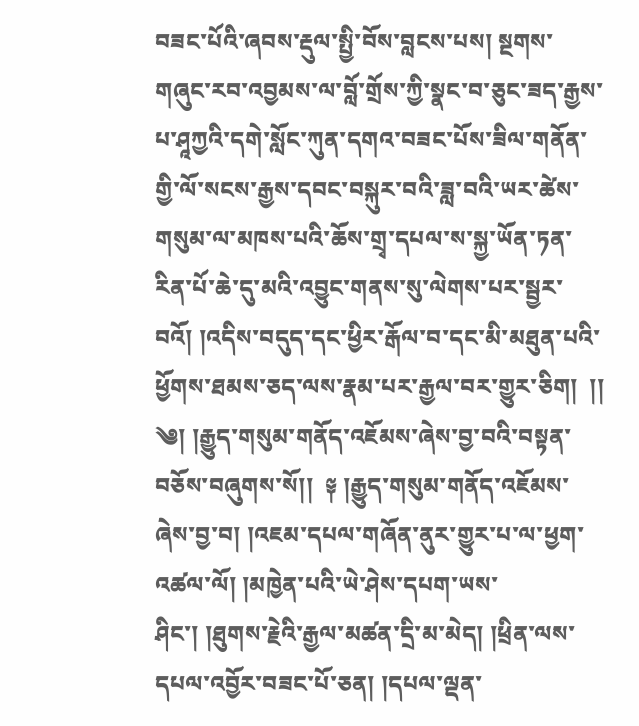བཟང་པོའི་ཞབས་རྡུལ་སྤྱི་བོས་བླངས་པས། སྔགས་གཞུང་རབ་འབྱམས་ལ་བློ་གྲོས་ཀྱི་སྣང་བ་ཅུང་ཟད་རྒྱས་པ་ཤཱཀྱའི་དགེ་སློང་ཀུན་དགའ་བཟང་པོས་ཟིལ་གནོན་གྱི་ལོ་སངས་རྒྱས་དབང་བསྐུར་བའི་ཟླ་བའི་ཡར་ཚེས་གསུམ་ལ་མཁས་པའི་ཆོས་གྲྭ་དཔལ་ས་སྐྱ་ཡོན་ཏན་རིན་པོ་ཆེ་དུ་མའི་འབྱུང་གནས་སུ་ལེགས་པར་སྦྱར་བའོ། །འདིས་བདུད་དང་ཕྱིར་རྒོལ་བ་དང་མི་མཐུན་པའི་ཕྱོགས་ཐམས་ཅད་ལས་རྣམ་པར་རྒྱལ་བར་གྱུར་ཅིག།  །། ༄། །རྒྱུད་གསུམ་གནོད་འཇོམས་ཞེས་བྱ་བའི་བསྟན་བཅོས་བཞུགས་སོ།།  ༈ །རྒྱུད་གསུམ་གནོད་འཇོམས་ཞེས་བྱ་བ། །འཇམ་དཔལ་གཞོན་ནུར་གྱུར་པ་ལ་ཕྱག་འཚལ་ལོ། །མཁྱེན་པའི་ཡེ་ཤེས་དཔག་ཡས་ཤིང་། །ཐུགས་རྗེའི་རྒྱལ་མཚན་དྲི་མ་མེད། །ཕྲིན་ལས་དཔལ་འབྱོར་བཟང་པོ་ཅན། །དཔལ་ལྡན་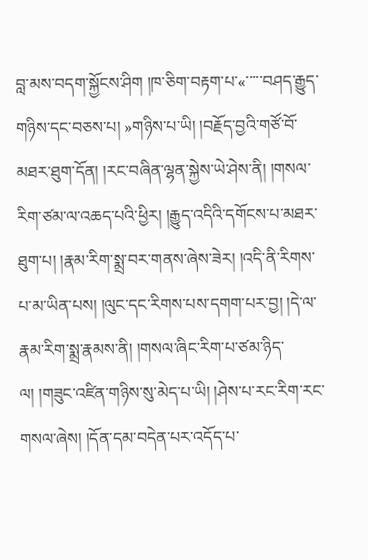བླ་མས་བདག་སྐྱོངས་ཤིག །ཁ་ཅིག་བརྟག་པ་«་་་་་བཤད་རྒྱུད་གཉིས་དང་བཅས་པ། »གཉིས་པ་ཡི། །བརྗོད་བྱའི་གཙོ་བོ་མཐར་ཐུག་དོན། །རང་བཞིན་ལྷན་སྐྱེས་ཡེ་ཤེས་ནི། །གསལ་རིག་ཙམ་ལ་འཆད་པའི་ཕྱིར། །རྒྱུད་འདིའི་དགོངས་པ་མཐར་ཐུག་པ། །རྣམ་རིག་སྨྲ་བར་གནས་ཞེས་ཟེར། །འདི་ནི་རིགས་པ་མ་ཡིན་པས། །ལུང་དང་རིགས་པས་དགག་པར་བྱ། །དེ་ལ་རྣམ་རིག་སྨྲ་རྣམས་ནི། །གསལ་ཞིང་རིག་པ་ཙམ་ཉིད་ལ། །གཟུང་འཛིན་གཉིས་སུ་མེད་པ་ཡི། །ཤེས་པ་རང་རིག་རང་གསལ་ཞེས། །དོན་དམ་བདེན་པར་འདོད་པ་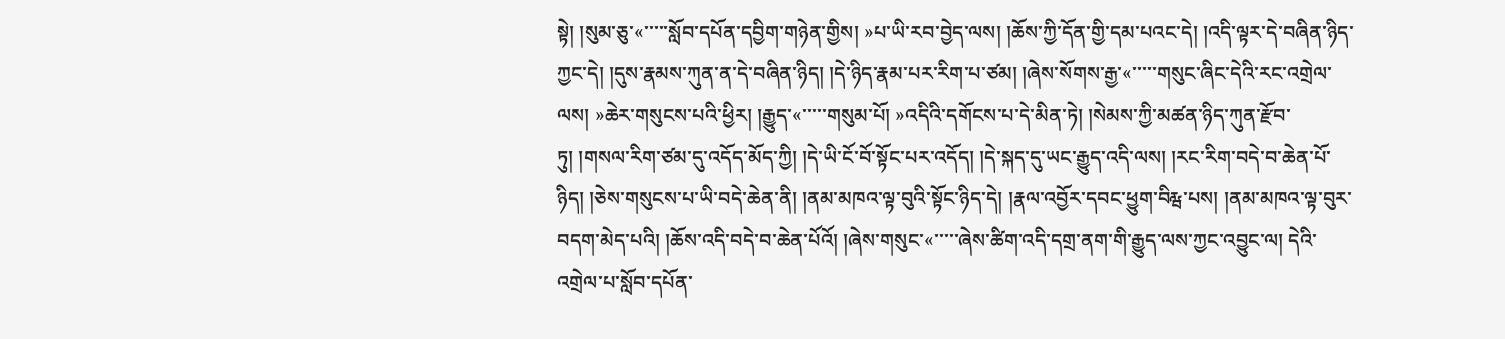སྟེ། །སུམ་ཅུ་«་་་་་སློབ་དཔོན་དབྱིག་གཉེན་གྱིས། »པ་ཡི་རབ་བྱེད་ལས། །ཆོས་ཀྱི་དོན་གྱི་དམ་པའང་དེ། །འདི་ལྟར་དེ་བཞིན་ཉིད་ཀྱང་དེ། །དུས་རྣམས་ཀུན་ན་དེ་བཞིན་ཉིད། །དེ་ཉིད་རྣམ་པར་རིག་པ་ཙམ། །ཞེས་སོགས་རྒྱ་«་་་་་གསུང་ཞིང་དེའི་རང་འགྲེལ་ལས། »ཆེར་གསུངས་པའི་ཕྱིར། །རྒྱུད་«་་་་་གསུམ་པོ། »འདིའི་དགོངས་པ་དེ་མིན་ཏེ། །སེམས་ཀྱི་མཚན་ཉིད་ཀུན་རྫོབ་ཏུ། །གསལ་རིག་ཙམ་དུ་འདོད་མོད་ཀྱི། །དེ་ཡི་ངོ་བོ་སྟོང་པར་འདོད། །དེ་སྐད་དུ་ཡང་རྒྱུད་འདི་ལས། །རང་རིག་བདེ་བ་ཆེན་པོ་ཉིད། །ཅེས་གསུངས་པ་ཡི་བདེ་ཆེན་ནི། །ནམ་མཁའ་ལྟ་བུའི་སྟོང་ཉིད་དེ། །རྣལ་འབྱོར་དབང་ཕྱུག་བིརྺ་པས། །ནམ་མཁའ་ལྟ་བུར་བདག་མེད་པའི། །ཆོས་འདི་བདེ་བ་ཆེན་པོའོ། །ཞེས་གསུང་«་་་་་ཞེས་ཚིག་འདི་དགྲ་ནག་གི་རྒྱུད་ལས་ཀྱང་འབྱུང་ལ། དེའི་འགྲེལ་པ་སློབ་དཔོན་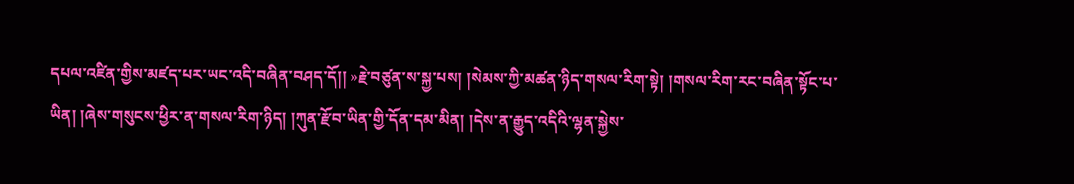དཔལ་འཛིན་གྱིས་མཛད་པར་ཡང་འདི་བཞིན་བཤད་དོ།། »རྗེ་བཙུན་ས་སྐྱ་པས། །སེམས་ཀྱི་མཚན་ཉིད་གསལ་རིག་སྟེ། །གསལ་རིག་རང་བཞིན་སྟོང་པ་ཡིན། །ཞེས་གསུངས་ཕྱིར་ན་གསལ་རིག་ཉིད། །ཀུན་རྫོབ་ཡིན་གྱི་དོན་དམ་མིན། །དེས་ན་རྒྱུད་འདིའི་ལྷན་སྐྱེས་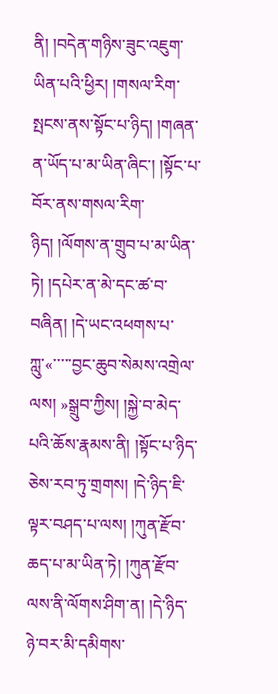ནི། །བདེན་གཉིས་ཟུང་འཇུག་ཡིན་པའི་ཕྱིར། །གསལ་རིག་སྤངས་ནས་སྟོང་པ་ཉིད། །གཞན་ན་ཡོད་པ་མ་ཡིན་ཞིང་། །སྟོང་པ་བོར་ནས་གསལ་རིག་ཉིད། །ལོགས་ན་གྲུབ་པ་མ་ཡིན་ཏེ། །དཔེར་ན་མེ་དང་ཚ་བ་བཞིན། །དེ་ཡང་འཕགས་པ་ཀླུ་«་་་་་བྱང་ཆུབ་སེམས་འགྲེལ་ལས། »སྒྲུབ་ཀྱིས། །སྐྱེ་བ་མེད་པའི་ཆོས་རྣམས་ནི། །སྟོང་པ་ཉིད་ཅེས་རབ་ཏུ་གྲགས། །དེ་ཉིད་ཇི་ལྟར་བཤད་པ་ལས། །ཀུན་རྫོབ་ཆད་པ་མ་ཡིན་ཏེ། །ཀུན་རྫོབ་ལས་ནི་ལོགས་ཤིག་ན། །དེ་ཉིད་ཉེ་བར་མི་དམིགས་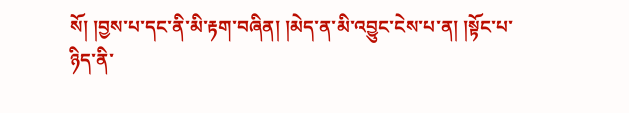སོ། །བྱས་པ་དང་ནི་མི་རྟག་བཞིན། །མེད་ན་མི་འབྱུང་ངེས་པ་ན། །སྟོང་པ་ཉིད་ནི་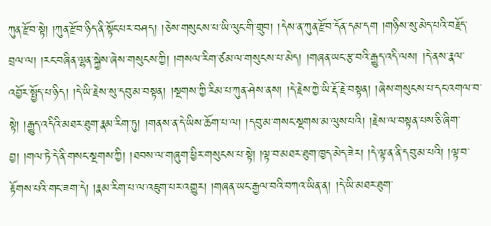ཀུན་རྫོབ་སྟེ། །ཀུན་རྫོབ་ཉིད་ནི་སྟོང་པར་བཤད། །ཅེས་གསུངས་པ་ཡི་ལུང་གི་གྲུབ། །དེས་ན་ཀུན་རྫོབ་དོན་དམ་དག །གཉིས་སུ་མེད་པའི་བརྗོད་བྲལ་ལ། །རང་བཞིན་ལྷན་སྐྱེས་ཞེས་གསུངས་ཀྱི། །གསལ་རིག་ཙམ་ལ་གསུངས་པ་མེད། །གཞན་ཡང་རྩ་བའི་རྒྱུད་འདི་ལས། །དེ་ནས་རྣལ་འབྱོར་སྤྱོད་པ་ཉིད། །དེ་ཡི་རྗེས་སུ་དབུ་མ་བསྟན། །སྔགས་ཀྱི་རིམ་པ་ཀུན་ཤེས་ནས། །དེ་རྗེས་ཀྱེ་ཡི་རྡོ་རྗེ་བསྟན། །ཞེས་གསུངས་པ་དང་འགལ་བ་སྟེ། །རྒྱུད་འདིའི་མཐར་ཐུག་རྣམ་རིག་ཏུ། །གནས་ན་དེ་ཡིས་ཆོག་པ་ལ། །དབུ་མ་གསང་སྔགས་མ་ལུས་པའི། །རྗེས་ལ་བསྟན་པས་ཅི་ཞིག་བྱ། །གལ་ཏེ་དེ་ནི་གསང་སྔགས་ཀྱི། །ཐབས་ལ་གཞུག་ཕྱིར་གསུངས་པ་སྟེ། །ལྟ་བ་མཐར་ཐུག་ཁྱད་མེད་ཟེར། །དེ་ལྟ་ན་ནི་དབུ་མ་པའི། །ལྟ་བ་རྟོགས་པའི་གང་ཟག་དེ། །རྣམ་རིག་པ་ལ་འཇུག་པར་འགྱུར། །གཞན་ཡང་རྒྱལ་བའི་བཀའ་ཡིན་ན། །དེ་ཡི་མཐར་ཐུག་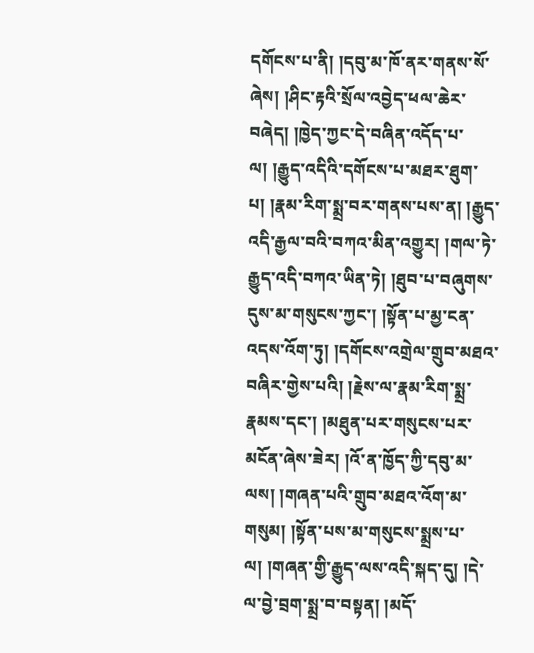དགོངས་པ་ནི། །དབུ་མ་ཁོ་ནར་གནས་སོ་ཞེས། །ཤིང་རྟའི་སྲོལ་འབྱེད་ཕལ་ཆེར་བཞེད། །ཁྱེད་ཀྱང་དེ་བཞིན་འདོད་པ་ལ། །རྒྱུད་འདིའི་དགོངས་པ་མཐར་ཐུག་པ། །རྣམ་རིག་སྨྲ་བར་གནས་པས་ན། །རྒྱུད་འདི་རྒྱལ་བའི་བཀའ་མིན་འགྱུར། །གལ་ཏེ་རྒྱུད་འདི་བཀའ་ཡིན་ཏེ། །ཐུབ་པ་བཞུགས་དུས་མ་གསུངས་ཀྱང་། །སྟོན་པ་མྱ་ངན་འདས་འོག་ཏུ། །དགོངས་འགྲེལ་གྲུབ་མཐའ་བཞིར་གྱེས་པའི། །རྗེས་ལ་རྣམ་རིག་སྨྲ་རྣམས་དང་། །མཐུན་པར་གསུངས་པར་མངོན་ཞེས་ཟེར། །འོ་ན་ཁྱོད་ཀྱི་དབུ་མ་ལས། །གཞན་པའི་གྲུབ་མཐའ་འོག་མ་གསུམ། །སྟོན་པས་མ་གསུངས་སྨྲས་པ་ལ། །གཞན་གྱི་རྒྱུད་ལས་འདི་སྐད་དུ། །དེ་ལ་བྱེ་བྲག་སྨྲ་བ་བསྟན། །མདོ་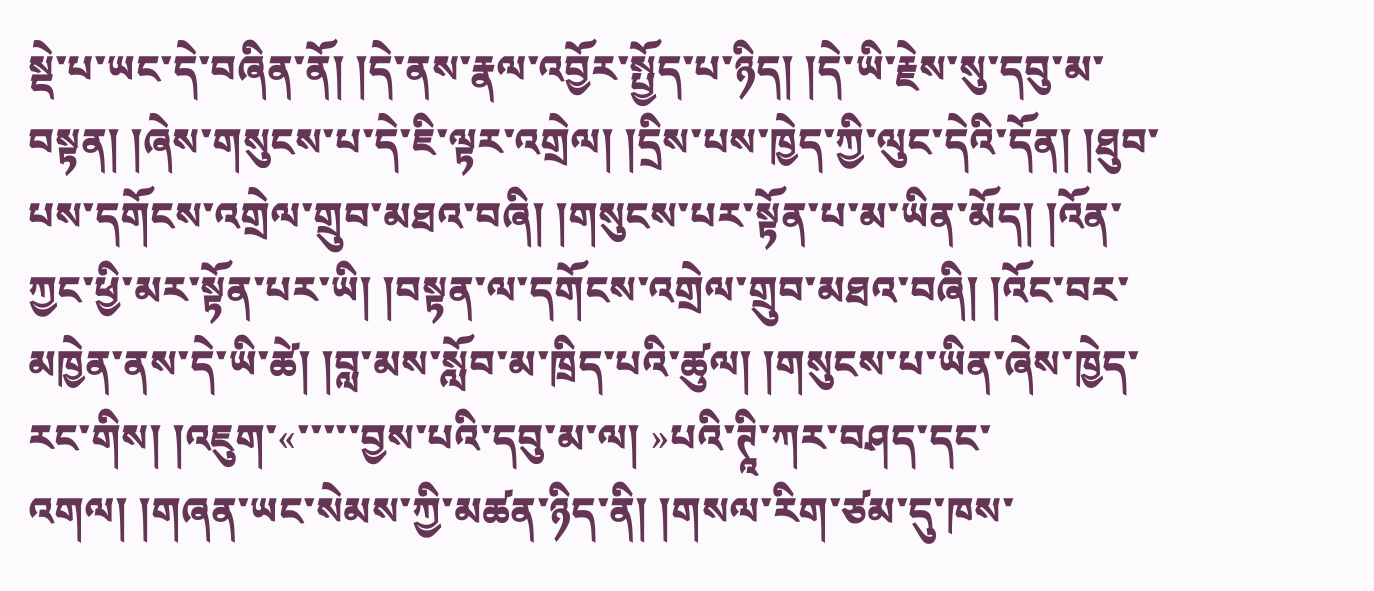སྡེ་པ་ཡང་དེ་བཞིན་ནོ། །དེ་ནས་རྣལ་འབྱོར་སྤྱོད་པ་ཉིད། །དེ་ཡི་རྗེས་སུ་དབུ་མ་བསྟན། །ཞེས་གསུངས་པ་དེ་ཇི་ལྟར་འགྲེལ། །དྲིས་པས་ཁྱེད་ཀྱི་ལུང་དེའི་དོན། །ཐུབ་པས་དགོངས་འགྲེལ་གྲུབ་མཐའ་བཞི། །གསུངས་པར་སྟོན་པ་མ་ཡིན་མོད། །འོན་ཀྱང་ཕྱི་མར་སྟོན་པར་ཡི། །བསྟན་ལ་དགོངས་འགྲེལ་གྲུབ་མཐའ་བཞི། །འོང་བར་མཁྱེན་ནས་དེ་ཡི་ཚེ། །བླ་མས་སློབ་མ་ཁྲིད་པའི་ཚུལ། །གསུངས་པ་ཡིན་ཞེས་ཁྱེད་རང་གིས། །འཇུག་«་་་་་བྱས་པའི་དབུ་མ་ལ། »པའི་ཊཱི་ཀར་བཤད་དང་འགལ། །གཞན་ཡང་སེམས་ཀྱི་མཚན་ཉིད་ནི། །གསལ་རིག་ཙམ་དུ་ཁས་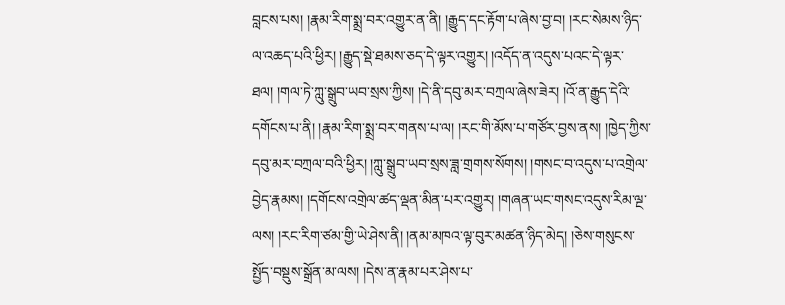བླངས་པས། །རྣམ་རིག་སྨྲ་བར་འགྱུར་ན་ནི། །རྒྱུད་དང་རྟོག་པ་ཞེས་བྱ་བ། །རང་སེམས་ཉིད་ལ་འཆད་པའི་ཕྱིར། །རྒྱུད་སྡེ་ཐམས་ཅད་དེ་ལྟར་འགྱུར། །འདོད་ན་འདུས་པའང་དེ་ལྟར་ཐལ། །གལ་ཏེ་ཀླུ་སྒྲུབ་ཡབ་སྲས་ཀྱིས། །དེ་ནི་དབུ་མར་བཀྲལ་ཞེས་ཟེར། །འོ་ན་རྒྱུད་དེའི་དགོངས་པ་ནི། །རྣམ་རིག་སྨྲ་བར་གནས་པ་ལ། །རང་གི་མོས་པ་གཙོར་བྱས་ནས། །ཁྱེད་ཀྱིས་དབུ་མར་བཀྲལ་བའི་ཕྱིར། །ཀླུ་སྒྲུབ་ཡབ་སྲས་ཟླ་གྲགས་སོགས། །གསང་བ་འདུས་པ་འགྲེལ་བྱེད་རྣམས། །དགོངས་འགྲེལ་ཚད་ལྡན་མིན་པར་འགྱུར། །གཞན་ཡང་གསང་འདུས་རིམ་ལྔ་ལས། །རང་རིག་ཙམ་གྱི་ཡེ་ཤེས་ནི། །ནམ་མཁའ་ལྟ་བུར་མཚན་ཉིད་མེད། །ཅེས་གསུངས་སྤྱོད་བསྡུས་སྒྲོན་མ་ལས། །དེས་ན་རྣམ་པར་ཤེས་པ་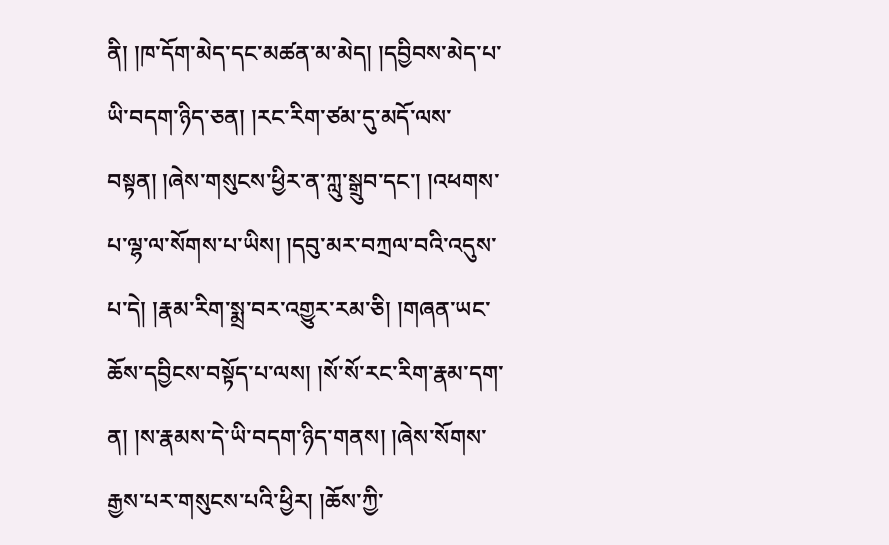ནི། །ཁ་དོག་མེད་དང་མཚན་མ་མེད། །དབྱིབས་མེད་པ་ཡི་བདག་ཉིད་ཅན། །རང་རིག་ཙམ་དུ་མདོ་ལས་བསྟན། །ཞེས་གསུངས་ཕྱིར་ན་ཀླུ་སྒྲུབ་དང་། །འཕགས་པ་ལྷ་ལ་སོགས་པ་ཡིས། །དབུ་མར་བཀྲལ་བའི་འདུས་པ་དེ། །རྣམ་རིག་སྨྲ་བར་འགྱུར་རམ་ཅི། །གཞན་ཡང་ཆོས་དབྱིངས་བསྟོད་པ་ལས། །སོ་སོ་རང་རིག་རྣམ་དག་ན། །ས་རྣམས་དེ་ཡི་བདག་ཉིད་གནས། །ཞེས་སོགས་རྒྱས་པར་གསུངས་པའི་ཕྱིར། །ཆོས་ཀྱི་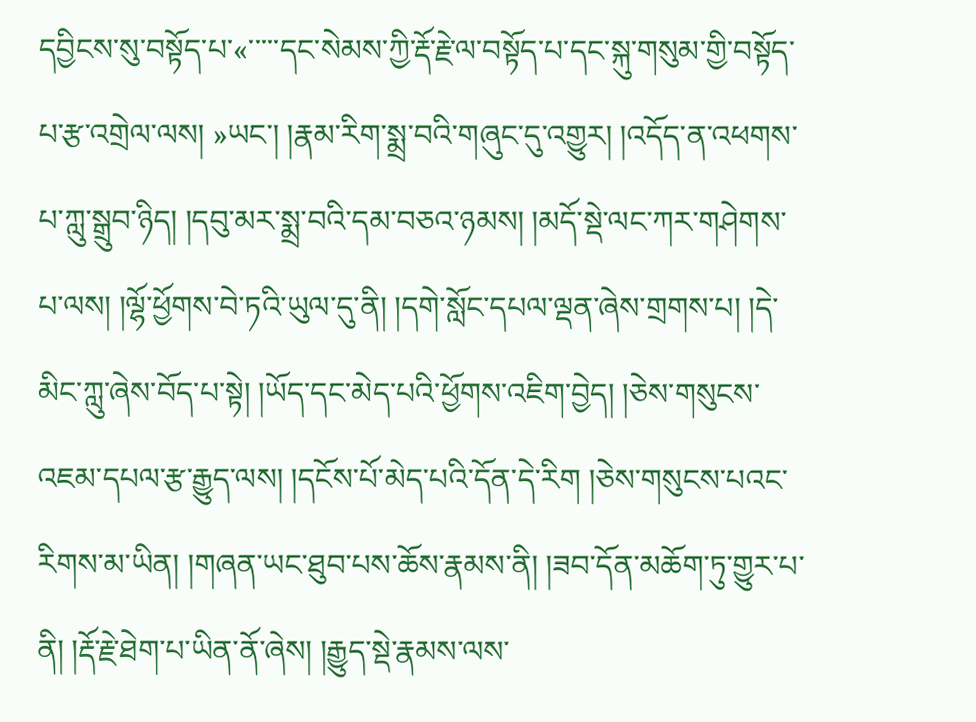དབྱིངས་སུ་བསྟོད་པ་«་་་་་དང་སེམས་ཀྱི་རྡོ་རྗེ་ལ་བསྟོད་པ་དང་སྐུ་གསུམ་གྱི་བསྟོད་པ་རྩ་འགྲེལ་ལས། »ཡང་། །རྣམ་རིག་སྨྲ་བའི་གཞུང་དུ་འགྱུར། །འདོད་ན་འཕགས་པ་ཀླུ་སྒྲུབ་ཉིད། །དབུ་མར་སྨྲ་བའི་དམ་བཅའ་ཉམས། །མདོ་སྡེ་ལང་ཀར་གཤེགས་པ་ལས། །ལྷོ་ཕྱོགས་བེ་ཏའི་ཡུལ་དུ་ནི། །དགེ་སློང་དཔལ་ལྡན་ཞེས་གྲགས་པ། །དེ་མིང་ཀླུ་ཞེས་བོད་པ་སྟེ། །ཡོད་དང་མེད་པའི་ཕྱོགས་འཇིག་བྱེད། །ཅེས་གསུངས་འཇམ་དཔལ་རྩ་རྒྱུད་ལས། །དངོས་པོ་མེད་པའི་དོན་དེ་རིག །ཅེས་གསུངས་པའང་རིགས་མ་ཡིན། །གཞན་ཡང་ཐུབ་པས་ཆོས་རྣམས་ནི། །ཟབ་དོན་མཆོག་ཏུ་གྱུར་པ་ནི། །རྡོ་རྗེ་ཐེག་པ་ཡིན་ནོ་ཞེས། །རྒྱུད་སྡེ་རྣམས་ལས་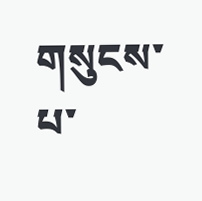གསུངས་པ་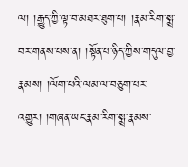ལ། །རྒྱུད་ཀྱི་ལྟ་བ་མཐར་ཐུག་པ། །རྣམ་རིག་སྨྲ་བར་གནས་པས་ན། །སྟོན་པ་ཉིད་ཀྱིས་གདུལ་བྱ་རྣམས། །ལོག་པའི་ལམ་ལ་བཅུག་པར་འགྱུར། །གཞན་ཡང་རྣམ་རིག་སྨྲ་རྣམས་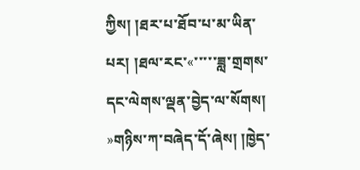ཀྱིས། །ཐར་པ་ཐོབ་པ་མ་ཡིན་པར། །ཐལ་རང་«་་་་་ཟླ་གྲགས་དང་ལེགས་ལྡན་བྱེད་ལ་སོགས། »གཉིས་ཀ་བཞེད་དོ་ཞེས། །ཁྱེད་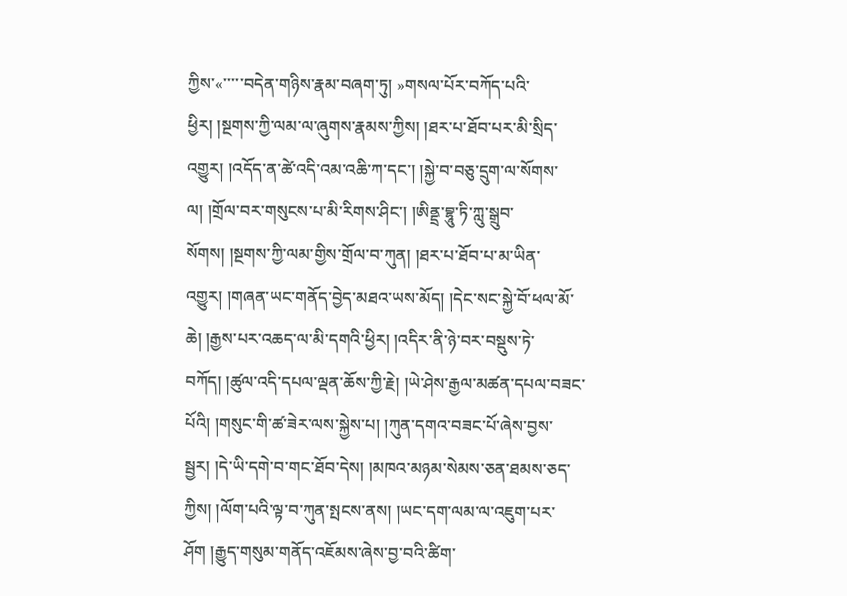ཀྱིས་«་་་་་བདེན་གཉིས་རྣམ་བཞག་ཏུ། »གསལ་པོར་བཀོད་པའི་ཕྱིར། །སྔགས་ཀྱི་ལམ་ལ་ཞུགས་རྣམས་ཀྱིས། །ཐར་པ་ཐོབ་པར་མི་སྲིད་འགྱུར། །འདོད་ན་ཚེ་འདི་འམ་འཆི་ཀ་དང་། །སྐྱེ་བ་བཅུ་དྲུག་ལ་སོགས་ལ། །གྲོལ་བར་གསུངས་པ་མི་རིགས་ཤིང་། །ཨིནྡྲ་བྷཱུ་ཏི་ཀླུ་སྒྲུབ་སོགས། །སྔགས་ཀྱི་ལམ་གྱིས་གྲོལ་བ་ཀུན། །ཐར་པ་ཐོབ་པ་མ་ཡིན་འགྱུར། །གཞན་ཡང་གནོད་བྱེད་མཐའ་ཡས་མོད། །དེང་སང་སྐྱེ་བོ་ཕལ་མོ་ཆེ། །རྒྱས་པར་འཆད་ལ་མི་དགའི་ཕྱིར། །འདིར་ནི་ཉེ་བར་བསྡུས་ཏེ་བཀོད། །ཚུལ་འདི་དཔལ་ལྡན་ཆོས་ཀྱི་རྗེ། །ཡེ་ཤེས་རྒྱལ་མཚན་དཔལ་བཟང་པོའི། །གསུང་གི་ཚ་ཟེར་ལས་སྐྱེས་པ། །ཀུན་དགའ་བཟང་པོ་ཞེས་བྱས་སྦྱར། །དེ་ཡི་དགེ་བ་གང་ཐོབ་དེས། །མཁའ་མཉམ་སེམས་ཅན་ཐམས་ཅད་ཀྱིས། །ལོག་པའི་ལྟ་བ་ཀུན་སྤངས་ནས། །ཡང་དག་ལམ་ལ་འཇུག་པར་ཤོག །རྒྱུད་གསུམ་གནོད་འཇོམས་ཞེས་བྱ་བའི་ཚིག་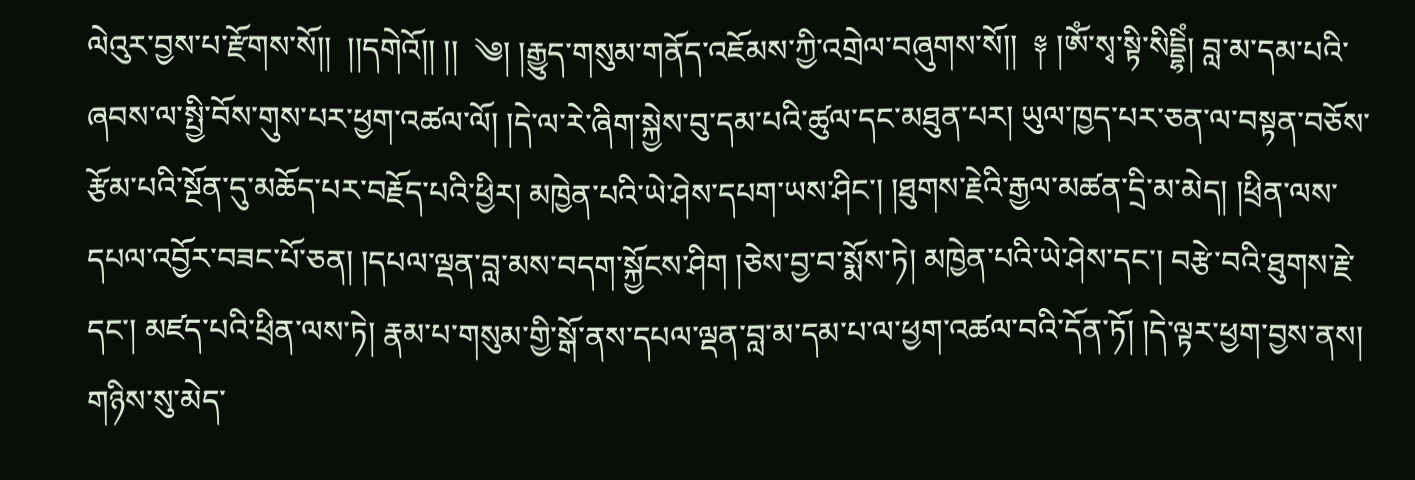ལེའུར་བྱས་པ་རྫོགས་སོ།།  །།དགེའོ།། །།  ༄། །རྒྱུད་གསུམ་གནོད་འཇོམས་ཀྱི་འགྲེལ་བཞུགས་སོ།།  ༈ །ཨོཾ་སྭ་སྟི་སིདྡྷིཾ། བླ་མ་དམ་པའི་ཞབས་ལ་སྤྱི་བོས་གུས་པར་ཕྱག་འཚལ་ལོ། །དེ་ལ་རེ་ཞིག་སྐྱེས་བུ་དམ་པའི་ཚུལ་དང་མཐུན་པར། ཡུལ་ཁྱད་པར་ཅན་ལ་བསྟན་བཅོས་རྩོམ་པའི་སྔོན་དུ་མཆོད་པར་བརྗོད་པའི་ཕྱིར། མཁྱེན་པའི་ཡེ་ཤེས་དཔག་ཡས་ཤིང་། །ཐུགས་རྗེའི་རྒྱལ་མཚན་དྲི་མ་མེད། །ཕྲིན་ལས་དཔལ་འབྱོར་བཟང་པོ་ཅན། །དཔལ་ལྡན་བླ་མས་བདག་སྐྱོངས་ཤིག །ཅེས་བྱ་བ་སྨོས་ཏེ། མཁྱེན་པའི་ཡེ་ཤེས་དང་། བརྩེ་བའི་ཐུགས་རྗེ་དང་། མཛད་པའི་ཕྲིན་ལས་ཏེ། རྣམ་པ་གསུམ་གྱི་སྒོ་ནས་དཔལ་ལྡན་བླ་མ་དམ་པ་ལ་ཕྱག་འཚལ་བའི་དོན་ཏོ། །དེ་ལྟར་ཕྱག་བྱས་ནས། གཉིས་སུ་མེད་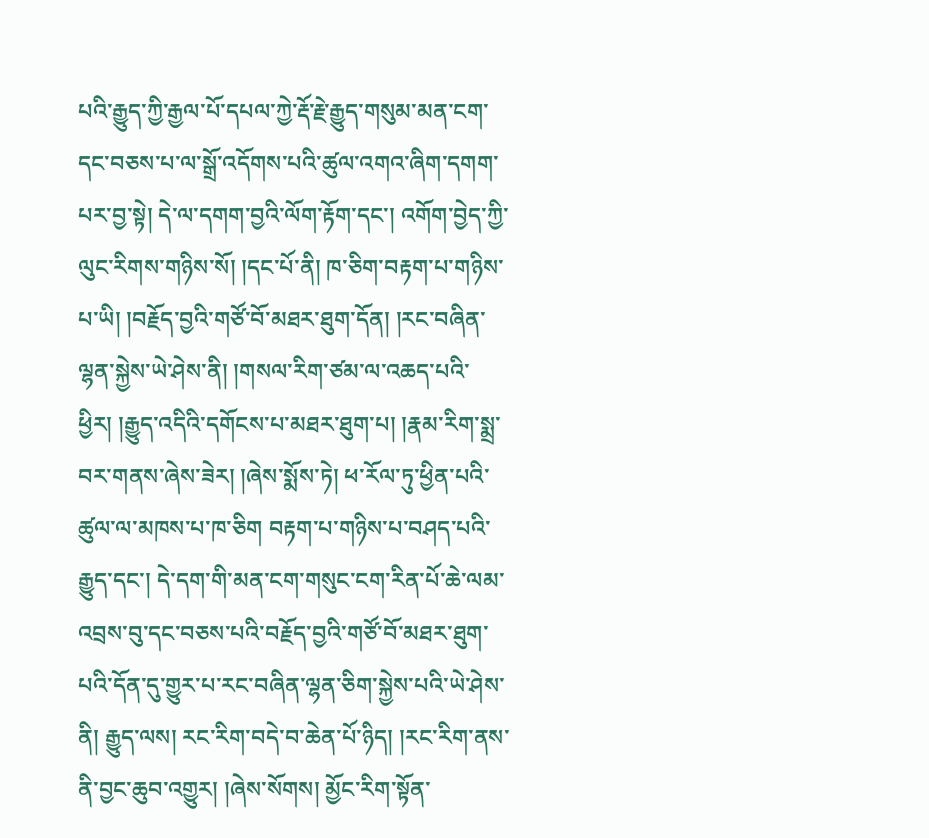པའི་རྒྱུད་ཀྱི་རྒྱལ་པོ་དཔལ་ཀྱེ་རྡོ་རྗེ་རྒྱུད་གསུམ་མན་ངག་དང་བཅས་པ་ལ་སྒྲོ་འདོགས་པའི་ཚུལ་འགའ་ཞིག་དགག་པར་བྱ་སྟེ། དེ་ལ་དགག་བྱའི་ལོག་རྟོག་དང་། འགོག་བྱེད་ཀྱི་ལུང་རིགས་གཉིས་སོ། །དང་པོ་ནི། ཁ་ཅིག་བརྟག་པ་གཉིས་པ་ཡི། །བརྗོད་བྱའི་གཙོ་བོ་མཐར་ཐུག་དོན། །རང་བཞིན་ལྷན་སྐྱེས་ཡེ་ཤེས་ནི། །གསལ་རིག་ཙམ་ལ་འཆད་པའི་ཕྱིར། །རྒྱུད་འདིའི་དགོངས་པ་མཐར་ཐུག་པ། །རྣམ་རིག་སྨྲ་བར་གནས་ཞེས་ཟེར། །ཞེས་སྨོས་ཏེ། ཕ་རོལ་ཏུ་ཕྱིན་པའི་ཚུལ་ལ་མཁས་པ་ཁ་ཅིག བརྟག་པ་གཉིས་པ་བཤད་པའི་རྒྱུད་དང་། དེ་དག་གི་མན་ངག་གསུང་ངག་རིན་པོ་ཆེ་ལམ་འབྲས་བུ་དང་བཅས་པའི་བརྗོད་བྱའི་གཙོ་བོ་མཐར་ཐུག་པའི་དོན་དུ་གྱུར་པ་རང་བཞིན་ལྷན་ཅིག་སྐྱེས་པའི་ཡེ་ཤེས་ནི། རྒྱུད་ལས། རང་རིག་བདེ་བ་ཆེན་པོ་ཉིད། །རང་རིག་ནས་ནི་བྱང་ཆུབ་འགྱུར། །ཞེས་སོགས། མྱོང་རིག་སྟོན་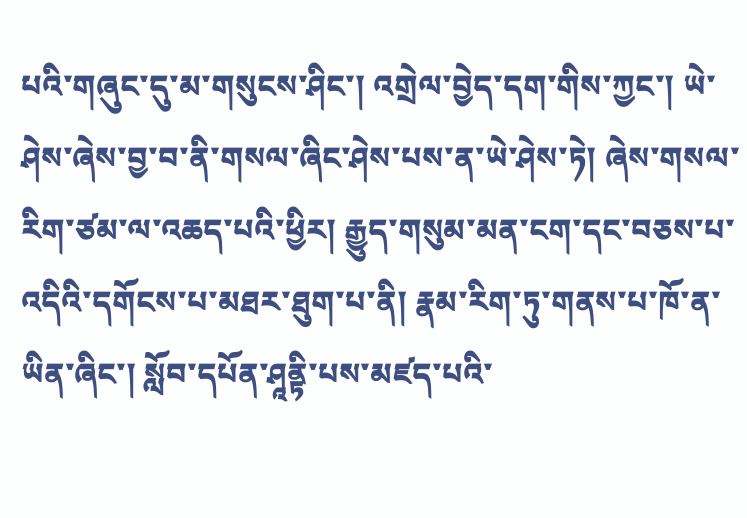པའི་གཞུང་དུ་མ་གསུངས་ཤིང་། འགྲེལ་བྱེད་དག་གིས་ཀྱང་། ཡེ་ཤེས་ཞེས་བྱ་བ་ནི་གསལ་ཞིང་ཤེས་པས་ན་ཡེ་ཤེས་ཏེ། ཞེས་གསལ་རིག་ཙམ་ལ་འཆད་པའི་ཕྱིར། རྒྱུད་གསུམ་མན་ངག་དང་བཅས་པ་འདིའི་དགོངས་པ་མཐར་ཐུག་པ་ནི། རྣམ་རིག་ཏུ་གནས་པ་ཁོ་ན་ཡིན་ཞིང་། སློབ་དཔོན་ཤཱནྟི་པས་མཛད་པའི་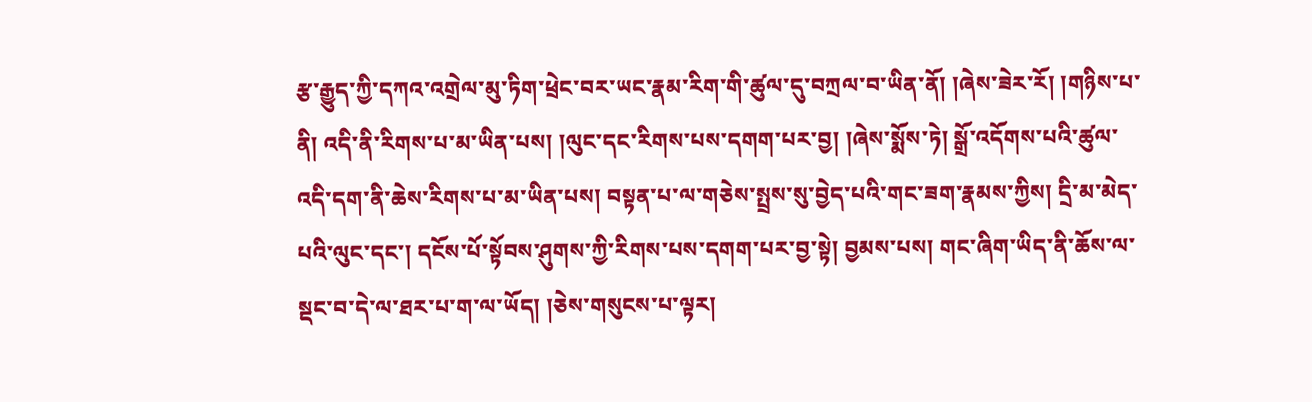རྩ་རྒྱུད་ཀྱི་དཀའ་འགྲེལ་མུ་ཏིག་ཕྲེང་བར་ཡང་རྣམ་རིག་གི་ཚུལ་དུ་བཀྲལ་བ་ཡིན་ནོ། །ཞེས་ཟེར་རོ། །གཉིས་པ་ནི། འདི་ནི་རིགས་པ་མ་ཡིན་པས། །ལུང་དང་རིགས་པས་དགག་པར་བྱ། །ཞེས་སྨོས་ཏེ། སྒྲོ་འདོགས་པའི་ཚུལ་འདི་དག་ནི་ཆེས་རིགས་པ་མ་ཡིན་པས། བསྟན་པ་ལ་གཅེས་སྤྲས་སུ་བྱེད་པའི་གང་ཟག་རྣམས་ཀྱིས། དྲི་མ་མེད་པའི་ལུང་དང་། དངོས་པོ་སྟོབས་ཤུགས་ཀྱི་རིགས་པས་དགག་པར་བྱ་སྟེ། བྱམས་པས། གང་ཞིག་ཡིད་ནི་ཆོས་ལ་སྡང་བ་དེ་ལ་ཐར་པ་ག་ལ་ཡོད། །ཅེས་གསུངས་པ་ལྟར།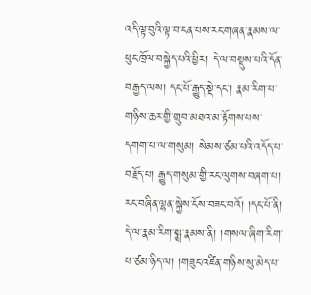འདི་ལྟ་བུའི་ལྟ་བ་ངན་པས་རང་གཞན་རྣམས་ལ་ཕུང་ཁྲོལ་བསྐྱེད་པའི་ཕྱིར། དེ་ལ་བསྡུས་པའི་དོན་བརྒྱད་ལས། དང་པོ་རྒྱུད་སྡེ་དང་། རྣམ་རིག་པ་གཉིས་ཆར་གྱི་གྲུབ་མཐའ་མ་རྟོགས་པས་དགག་པ་ལ་གསུམ། སེམས་ཙམ་པའི་འདོད་པ་བརྗོད་པ། རྒྱུད་གསུམ་གྱི་རང་ལུགས་བཞག་པ། རང་བཞིན་ལྷན་སྐྱེས་ངོས་བཟང་བའོ། །དང་པོ་ནི། དེ་ལ་རྣམ་རིག་སྨྲ་རྣམས་ནི། །གསལ་ཞིག་རིག་པ་ཙམ་ཉིད་ལ། །གཟུང་འཛིན་གཉིས་སུ་མེད་པ་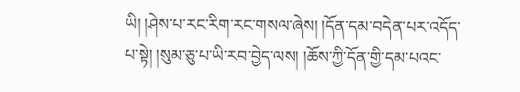ཡི། །ཤེས་པ་རང་རིག་རང་གསལ་ཞེས། །དོན་དམ་བདེན་པར་འདོད་པ་སྟེ། །སུམ་ཅུ་པ་ཡི་རབ་བྱེད་ལས། །ཆོས་ཀྱི་དོན་གྱི་དམ་པའང་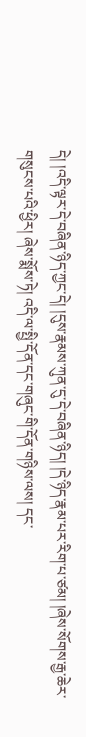དེ། །འདི་ལྟར་དེ་བཞིན་ཉིད་ཀྱང་དེ། །དུས་རྣམས་ཀུན་དུ་དེ་བཞིན་ཉིད། །དེ་ཉིད་རྣམ་པར་རིག་པ་ཙམ། །ཞེས་སོགས་རྒྱ་ཆེར་གསུངས་པའི་ཕྱིར། ཞེས་སྨོས་ཏེ། འདི་ལ་སྤྱི་དོན་དང་གཞུང་གི་དོན་གཉིས་ལས། དང་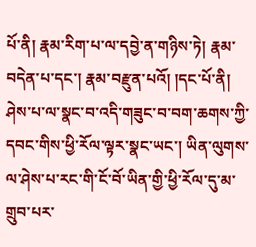པོ་ནི། རྣམ་རིག་པ་ལ་དབྱེ་ན་གཉིས་ཏེ། རྣམ་བདེན་པ་དང་། རྣམ་བརྫུན་པའོ། །དང་པོ་ནི། ཤེས་པ་ལ་སྣང་བ་འདི་གཟུང་བ་བག་ཆགས་ཀྱི་དབང་གིས་ཕྱི་རོལ་ལྟར་སྣང་ཡང་། ཡིན་ལུགས་ལ་ཤེས་པ་རང་གི་ངོ་བོ་ཡིན་གྱི་ཕྱི་རོལ་དུ་མ་གྲུབ་པར་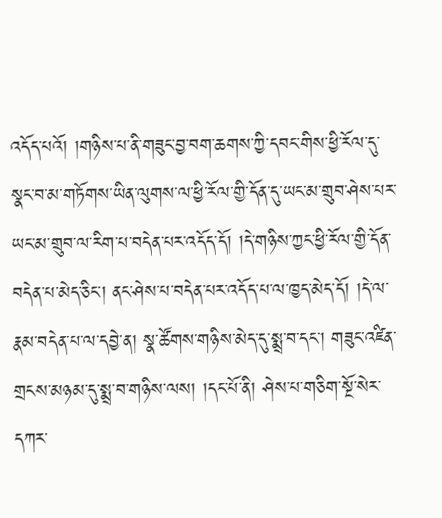འདོད་པའོ། །གཉིས་པ་ནི་གཟུང་བྱ་བག་ཆགས་ཀྱི་དབང་གིས་ཕྱི་རོལ་དུ་སྣང་བ་མ་གཏོགས་ཡིན་ལུགས་ལ་ཕྱི་རོལ་གྱི་དོན་དུ་ཡང་མ་གྲུབ་ཤེས་པར་ཡང་མ་གྲུབ་ལ་རིག་པ་བདེན་པར་འདོད་དོ། །དེ་གཉིས་ཀྱང་ཕྱི་རོལ་གྱི་དོན་བདེན་པ་མེད་ཅིང་། ནང་ཤེས་པ་བདེན་པར་འདོད་པ་ལ་ཁྱད་མེད་དོ། །དེ་ལ་རྣམ་བདེན་པ་ལ་དབྱེ་ན། སྣ་ཚོགས་གཉིས་མེད་དུ་སྨྲ་བ་དང་། གཟུང་འཛིན་གྲངས་མཉམ་དུ་སྨྲ་བ་གཉིས་ལས། །དང་པོ་ནི། ཤེས་པ་གཅིག་སྔོ་སེར་དཀར་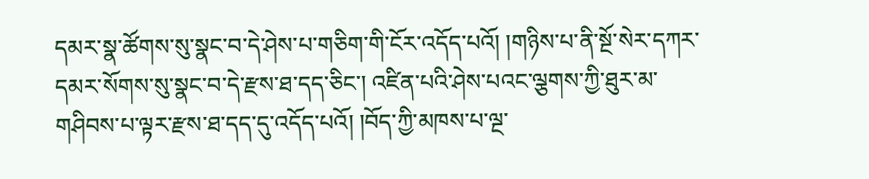དམར་སྣ་ཚོགས་སུ་སྣང་བ་དེ་ཤེས་པ་གཅིག་གི་ངོར་འདོད་པའོ། །གཉིས་པ་ནི་སྔོ་སེར་དཀར་དམར་སོགས་སུ་སྣང་བ་དེ་རྫས་ཐ་དད་ཅིང་། འཛིན་པའི་ཤེས་པའང་ལྕགས་ཀྱི་ཐུར་མ་གཤིབས་པ་ལྟར་རྫས་ཐ་དད་དུ་འདོད་པའོ། །བོད་ཀྱི་མཁས་པ་ལྔ་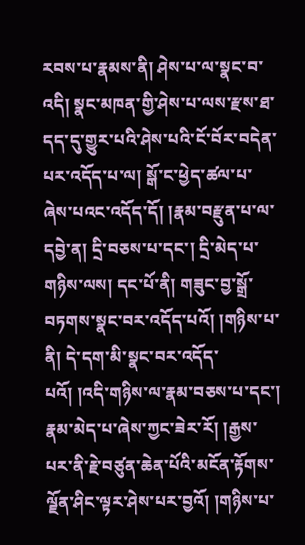རབས་པ་རྣམས་ནི། ཤེས་པ་ལ་སྣང་བ་འདི། སྣང་མཁན་གྱི་ཤེས་པ་ལས་རྫས་ཐ་དད་དུ་གྱུར་པའི་ཤེས་པའི་ངོ་བོར་བདེན་པར་འདོད་པ་ལ། སྒོ་ང་ཕྱེད་ཚལ་པ་ཞེས་པའང་འདོད་དོ། །རྣམ་བརྫུན་པ་ལ་དབྱེ་ན། དྲི་བཅས་པ་དང་། དྲི་མེད་པ་གཉིས་ལས། དང་པོ་ནི། གཟུང་བྱ་སྒྲོ་བཏགས་སྣང་བར་འདོད་པའོ། །གཉིས་པ་ནི། དེ་དག་མི་སྣང་བར་འདོད་པའོ། །འདི་གཉིས་ལ་རྣམ་བཅས་པ་དང་། རྣམ་མེད་པ་ཞེས་ཀྱང་ཟེར་རོ། །རྒྱས་པར་ནི་རྗེ་བཙུན་ཆེན་པོའི་མངོན་རྟོགས་ལྗོན་ཤིང་ལྟར་ཤེས་པར་བྱའོ། །གཉིས་པ་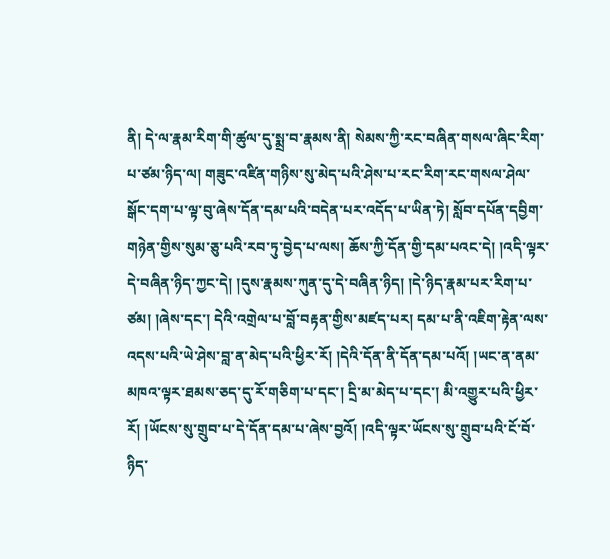ནི། དེ་ལ་རྣམ་རིག་གི་ཚུལ་དུ་སྨྲ་བ་རྣམས་ནི། སེམས་ཀྱི་རང་བཞིན་གསལ་ཞིང་རིག་པ་ཙམ་ཉིད་ལ། གཟུང་འཛིན་གཉིས་སུ་མེད་པའི་ཤེས་པ་རང་རིག་རང་གསལ་ཤེལ་སྒོང་དག་པ་ལྟ་བུ་ཞེས་དོན་དམ་པའི་བདེན་པར་འདོད་པ་ཡིན་ཏེ། སློབ་དཔོན་དབྱིག་གཉེན་གྱིས་སུམ་ཅུ་པའི་རབ་ཏུ་བྱེད་པ་ལས། ཆོས་ཀྱི་དོན་གྱི་དམ་པའང་དེ། །འདི་ལྟར་དེ་བཞིན་ཉིད་ཀྱང་དེ། །དུས་རྣམས་ཀུན་དུ་དེ་བཞིན་ཉིད། །དེ་ཉིད་རྣམ་པར་རིག་པ་ཙམ། །ཞེས་དང་། དེའི་འགྲེལ་པ་བློ་བརྟན་གྱིས་མཛད་པར། དམ་པ་ནི་འཇིག་རྟེན་ལས་འདས་པའི་ཡེ་ཤེས་བླ་ན་མེད་པའི་ཕྱིར་རོ། །དེའི་དོན་ནི་དོན་དམ་པའོ། །ཡང་ན་ནམ་མཁའ་ལྟར་ཐམས་ཅད་དུ་རོ་གཅིག་པ་དང་། དྲི་མ་མེད་པ་དང་། མི་འགྱུར་པའི་ཕྱིར་རོ། །ཡོངས་སུ་གྲུབ་པ་དེ་དོན་དམ་པ་ཞེས་བྱའོ། །འདི་ལྟར་ཡོངས་སུ་གྲུབ་པའི་ངོ་བོ་ཉིད་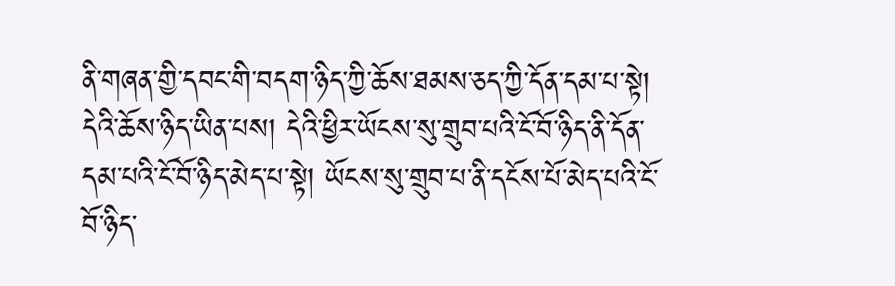ནི་གཞན་གྱི་དབང་གི་བདག་ཉིད་ཀྱི་ཆོས་ཐམས་ཅད་ཀྱི་དོན་དམ་པ་སྟེ། དེའི་ཆོས་ཉིད་ཡིན་པས། དེའི་ཕྱིར་ཡོངས་སུ་གྲུབ་པའི་ངོ་བོ་ཉིད་ནི་དོན་དམ་པའི་ངོ་བོ་ཉིད་མེད་པ་སྟེ། ཡོངས་སུ་གྲུབ་པ་ནི་དངོས་པོ་མེད་པའི་ངོ་བོ་ཉིད་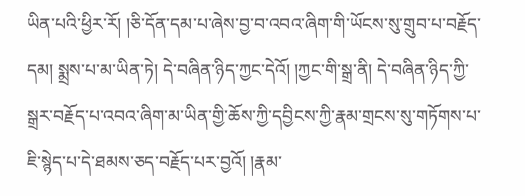ཡིན་པའི་ཕྱིར་རོ། །ཅི་དོན་དམ་པ་ཞེས་བྱ་བ་འབའ་ཞིག་གི་ཡོངས་སུ་གྲུབ་པ་བརྗོད་དམ། སྨྲས་པ་མ་ཡིན་ཏེ། དེ་བཞིན་ཉིད་ཀྱང་དེའོ། །ཀྱང་གི་སྒྲ་ནི། དེ་བཞིན་ཉིད་ཀྱི་སྒྲར་བརྗོད་པ་འབའ་ཞིག་མ་ཡིན་གྱི་ཆོས་ཀྱི་དབྱིངས་ཀྱི་རྣམ་གྲངས་སུ་གཏོགས་པ་ཇི་སྙེད་པ་དེ་ཐམས་ཅད་བརྗོད་པར་བྱའོ། །རྣམ་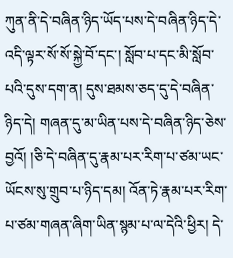ཀུན་ནི་དེ་བཞིན་ཉིད་ཡོད་པས་དེ་བཞིན་ཉིད་དེ་འདི་ལྟར་སོ་སོ་སྐྱེ་བོ་དང་། སློབ་པ་དང་མི་སློབ་པའི་དུས་དག་ན། དུས་ཐམས་ཅད་དུ་དེ་བཞིན་ཉིད་དེ། གཞན་དུ་མ་ཡིན་པས་དེ་བཞིན་ཉིད་ཅེས་བྱའོ། །ཅི་དེ་བཞིན་དུ་རྣམ་པར་རིག་པ་ཙམ་ཡང་ཡོངས་སུ་གྲུབ་པ་ཉིད་དམ། འོན་ཏེ་རྣམ་པར་རིག་པ་ཙམ་གཞན་ཞིག་ཡིན་སྙམ་པ་ལ་དེའི་ཕྱིར། དེ་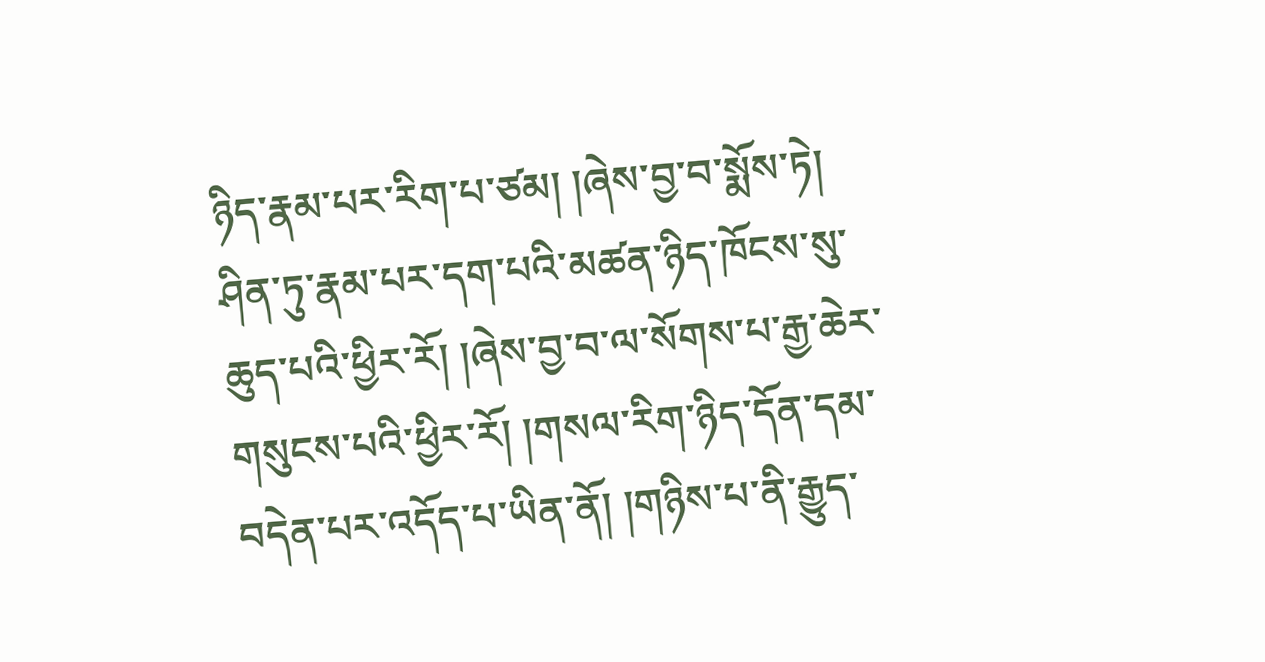ཉིད་རྣམ་པར་རིག་པ་ཙམ། །ཞེས་བྱ་བ་སྨོས་ཏེ། ཤིན་ཏུ་རྣམ་པར་དག་པའི་མཚན་ཉིད་ཁོངས་སུ་ཆུད་པའི་ཕྱིར་རོ། །ཞེས་བྱ་བ་ལ་སོགས་པ་རྒྱ་ཆེར་གསུངས་པའི་ཕྱིར་རོ། །གསལ་རིག་ཉིད་དོན་དམ་བདེན་པར་འདོད་པ་ཡིན་ནོ། །གཉིས་པ་ནི་རྒྱུད་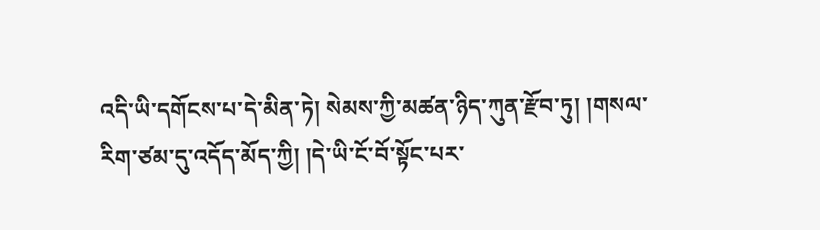འདི་ཡི་དགོངས་པ་དེ་མིན་ཏེ། སེམས་ཀྱི་མཚན་ཉིད་ཀུན་རྫོབ་ཏུ། །གསལ་རིག་ཙམ་དུ་འདོད་མོད་ཀྱི། །དེ་ཡི་ངོ་བོ་སྟོང་པར་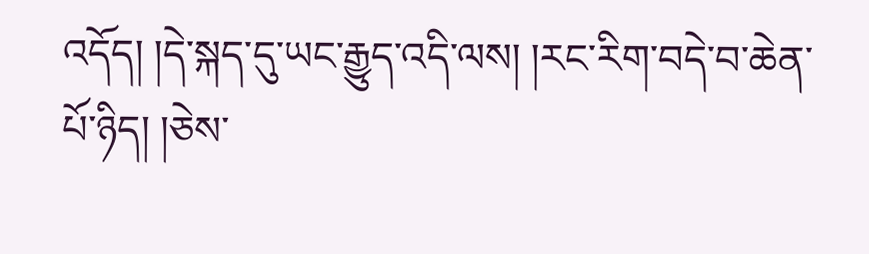འདོད། །དེ་སྐད་དུ་ཡང་རྒྱུད་འདི་ལས། །རང་རིག་བདེ་བ་ཆེན་པོ་ཉིད། །ཅེས་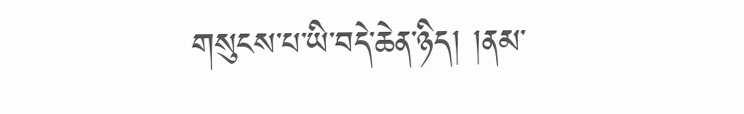གསུངས་པ་ཡི་བདེ་ཆེན་ཉིད། །ནམ་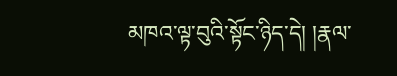མཁའ་ལྟ་བུའི་སྟོང་ཉིད་དེ། །རྣལ་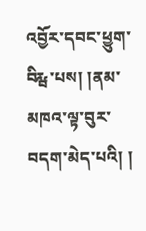འབྱོར་དབང་ཕྱུག་བིརྺ་པས། །ནམ་མཁའ་ལྟ་བུར་བདག་མེད་པའི། །